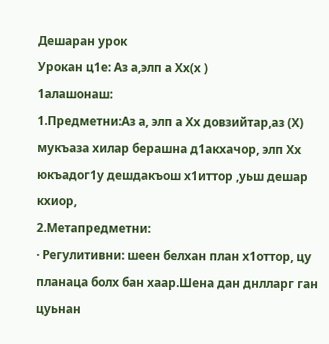Дешаран урок
Урокан ц1е: Аз а,элп а Хх(х )
1алашонаш:
1.Предметни:Аз а, элп а Хх довзийтар,аз (Х) мукъаза хилар берашна д1акхачор, элп Хх юкъадог1у дешдакъош х1иттор ,уьш дешар кхиор,
2.Метапредметни:
· Регулитивни: шеен белхан план х1оттор, цу планаца болх бан хаар.Шена дан днлларг ган цуьнан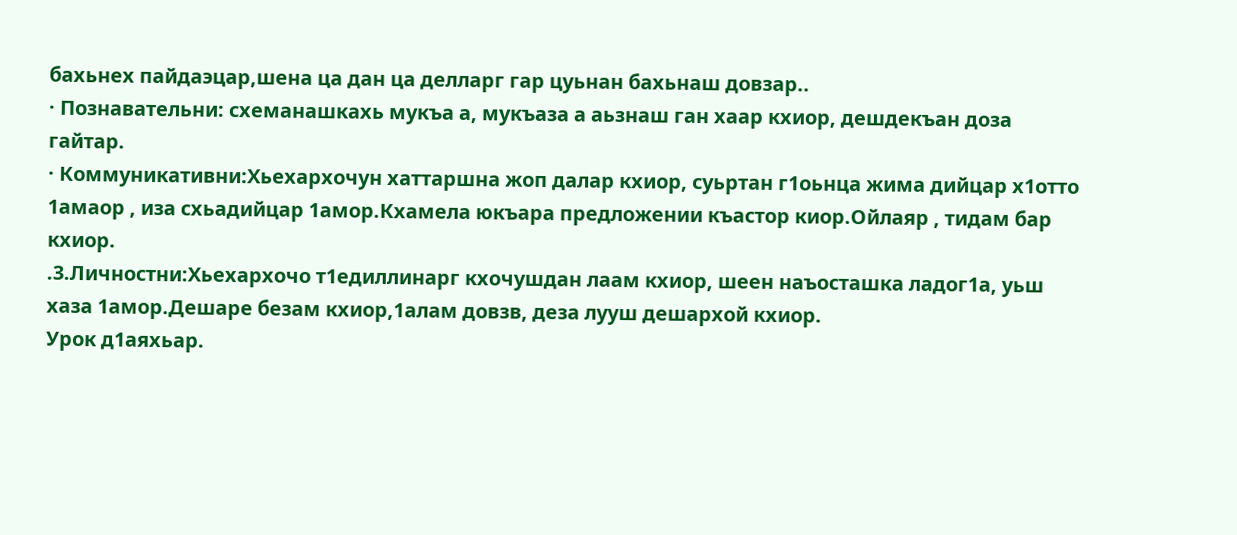бахьнех пайдаэцар,шена ца дан ца делларг гар цуьнан бахьнаш довзар..
· Познавательни: схеманашкахь мукъа а, мукъаза а аьзнаш ган хаар кхиор, дешдекъан доза гайтар.
· Коммуникативни:Хьехархочун хаттаршна жоп далар кхиор, суьртан г1оьнца жима дийцар х1отто 1амаор , иза схьадийцар 1амор.Кхамела юкъара предложении къастор киор.Ойлаяр , тидам бар кхиор.
.3.Личностни:Хьехархочо т1едиллинарг кхочушдан лаам кхиор, шеен наъосташка ладог1а, уьш хаза 1амор.Дешаре безам кхиор,1алам довзв, деза лууш дешархой кхиор.
Урок д1аяхьар.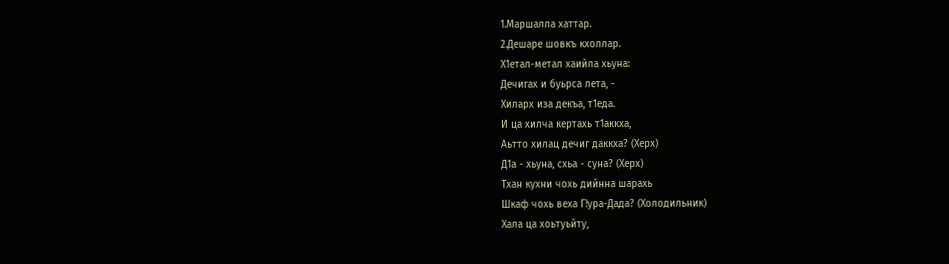1.Маршалла хаттар.
2.Дешаре шовкъ кхоллар.
Х1етал-метал хаийла хьуна:
Дечигах и буьрса лета, -
Хиларх иза декъа, т1еда.
И ца хилча кертахь т1аккха,
Аьтто хилац дечиг даккха? (Херх)
Д1а - хьуна, схьа - суна? (Херх)
Тхан кухни чохь дийнна шарахь
Шкаф чохь веха Г!ура-Дада? (Холодильник)
Хала ца хоьтуьйту,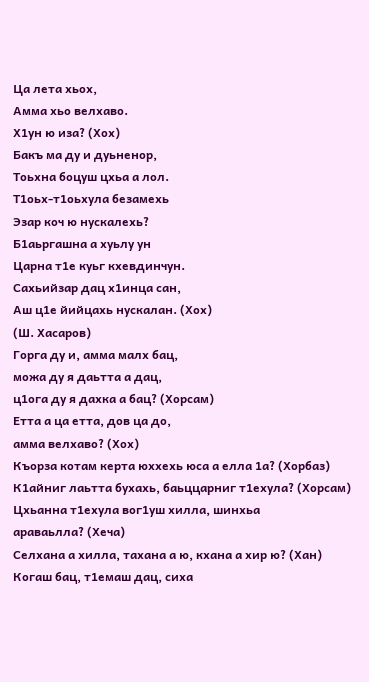Ца лета хьох,
Амма хьо велхаво.
Х1ун ю иза? (Хох)
Бакъ ма ду и дуьненор,
Тоьхна боцуш цхьа а лол.
Т1оьх-т1оьхула безамехь
Эзар коч ю нускалехь?
Б1аьргашна а хуьлу ун
Царна т1е куьг кхевдинчун.
Сахьийзар дац х1инца сан,
Аш ц1е йийцахь нускалан. (Хох)
(Ш. Хасаров)
Горга ду и, амма малх бац,
можа ду я даьтта а дац,
ц1ога ду я дахка а бац? (Хорсам)
Етта а ца етта, дов ца до,
амма велхаво? (Хох)
Къорза котам керта юххехь юса а елла 1а? (Хорбаз)
К1айниг лаьтта бухахь, баьццарниг т1ехула? (Хорсам)
Цхьанна т1ехула вог1уш хилла, шинхьа
араваьлла? (Хеча)
Селхана а хилла, тахана а ю, кхана а хир ю? (Хан)
Когаш бац, т1емаш дац, сиха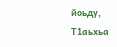йоьду,
Т1аьхьа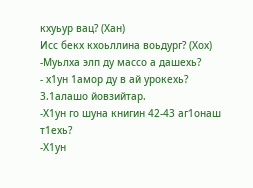кхуьур вац? (Хан)
Исс бекх кхоьллина воьдург? (Хох)
-Муьлха элп ду массо а дашехь?
- х1ун 1амор ду в ай урокехь?
3.1алашо йовзийтар.
-Х1ун го шуна книгин 42-43 аг1онаш т1ехь?
-Х1ун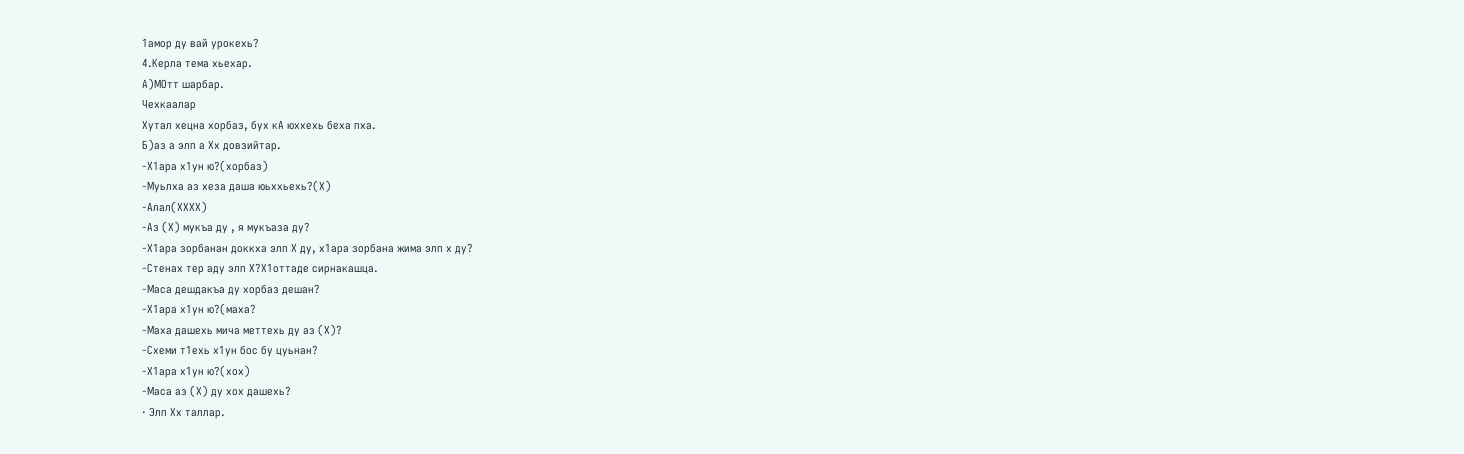1амор ду вай урокехь?
4.Керла тема хьехар.
А)МОтт шарбар.
Чехкаалар
Хутал хецна хорбаз, бух кА юххехь беха пха.
Б)аз а элп а Хх довзийтар.
-Х1ара х1ун ю?(хорбаз)
-Муьлха аз хеза даша юьххьехь?(Х)
-Алал(ХХХХ)
-Аз (Х) мукъа ду , я мукъаза ду?
-Х1ара зорбанан доккха элп Х ду, х1ара зорбана жима элп х ду?
-Стенах тер аду элп Х?Х1оттаде сирнакашца.
-Маса дешдакъа ду хорбаз дешан?
-Х1ара х1ун ю?(маха?
-Маха дашехь мича меттехь ду аз (Х)?
-Схеми т1ехь х1ун бос бу цуьнан?
-Х1ара х1ун ю?(хох)
-Маса аз (Х) ду хох дашехь?
· Элп Хх таллар.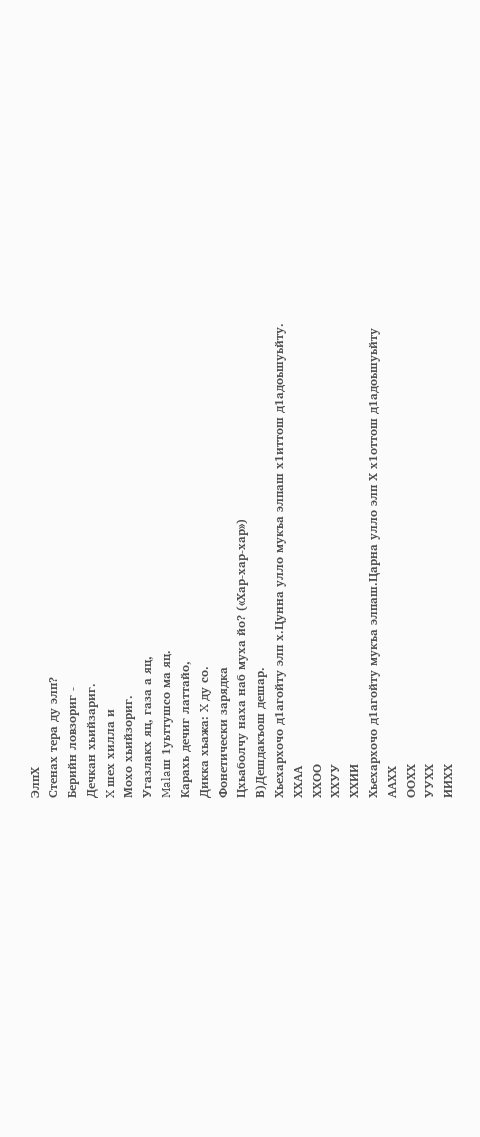ЭлпХ
Стенах тера ду элп?
Берийн ловзориг -
Дечкан хьийзариг.
X шех хилла и
Мохо хьийзориг.
Угазлакх яц, газа а яц,
Malaш 1уьттушсо ма яц.
Карахь дечиг латтайо,
Дикка хьажа: X ду со.
Фонетически зарядка
Цхьаболчу наха наб муха йо? («Хар-хар-хар»)
В)Дешдакъош дешар.
Хьехархочо д1агойту элп х.Цунна улло мукъа элпаш х1иттош д1адоьшуьйту.
ХХАА
ХХОО
ХХУУ
ХХИИ
Хьехархочо д1агойту мукъа элпаш.Царна улло элп Х х1оттош д1адоьшуьйту
ААХХ
ООХХ
УУХХ
ИИХХ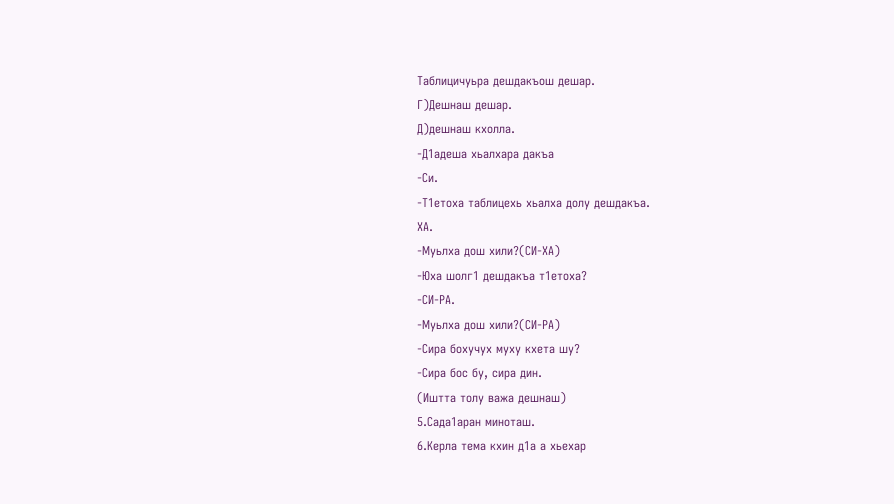Таблицичуьра дешдакъош дешар.
Г)Дешнаш дешар.
Д)дешнаш кхолла.
-Д1адеша хьалхара дакъа
-Си.
-Т1етоха таблицехь хьалха долу дешдакъа.
ХА.
-Муьлха дош хили?(СИ-ХА)
-Юха шолг1 дешдакъа т1етоха?
-СИ-РА.
-Муьлха дош хили?(СИ-РА)
-Сира бохучух муху кхета шу?
-Сира бос бу, сира дин.
(Иштта толу важа дешнаш)
5.Сада1аран миноташ.
6.Керла тема кхин д1а а хьехар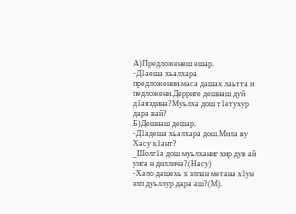А)Предложенеш ешар.
-Д1аеша хьалхара предложении.маса дашах лаьтта и педложени.Дерриге дешнаш дуй д1аяздина?Муьлха дош т1етухур дара вай?
Б)Дешнаш дешар.
-Д1адеша хьалхара дош.Мила ву Хасу к1ант?
_Шолг1а дош муьлханиг хир дув ай уига н диллича?(Насу)
-Хало дашехь х элпан метана х1ун элп дуьллур дара аш?(М).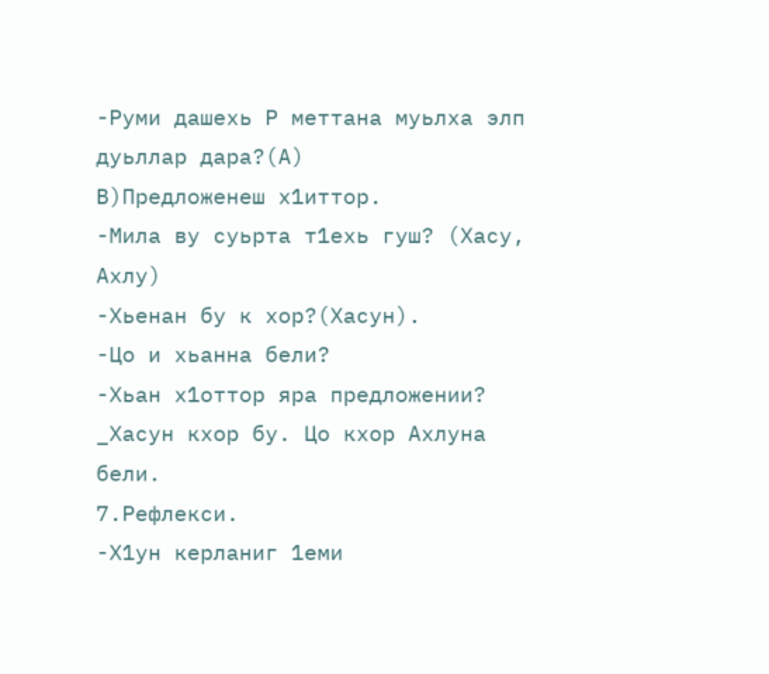-Руми дашехь Р меттана муьлха элп дуьллар дара?(А)
В)Предложенеш х1иттор.
-Мила ву суьрта т1ехь гуш? (Хасу, Ахлу)
-Хьенан бу к хор?(Хасун).
-Цо и хьанна бели?
-Хьан х1оттор яра предложении?
_Хасун кхор бу. Цо кхор Ахлуна бели.
7.Рефлекси.
-Х1ун керланиг 1еми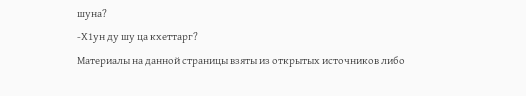шуна?
-Х1ун ду шу ца кхеттарг?
Материалы на данной страницы взяты из открытых источников либо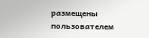размещены пользователем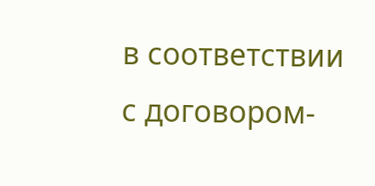в соответствии с договором-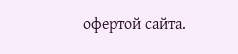офертой сайта.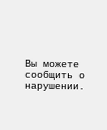Вы можете сообщить о нарушении.